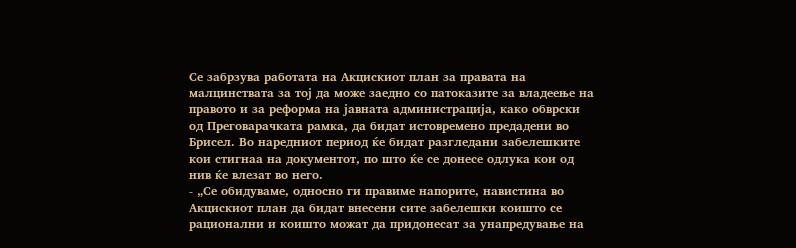Се забрзува работата на Акцискиот план за правата на малцинствата за тој да може заедно со патоказите за владеење на правото и за реформа на јавната администрација, како обврски од Преговарачката рамка, да бидат истовремено предадени во Брисел. Во наредниот период ќе бидат разгледани забелешките кои стигнаа на документот, по што ќе се донесе одлука кои од нив ќе влезат во него.
- „Се обидуваме, односно ги правиме напорите, навистина во Акцискиот план да бидат внесени сите забелешки коишто се рационални и коишто можат да придонесат за унапредување на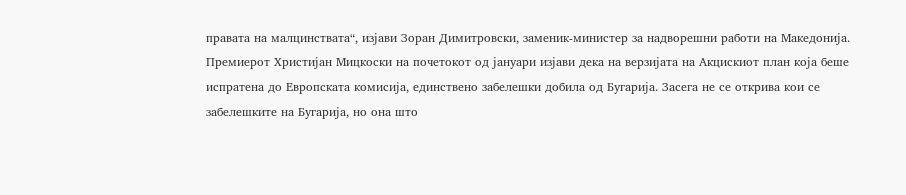правата на малцинствата“, изјави Зоран Димитровски, заменик-министер за надворешни работи на Македонија.
Премиерот Христијан Мицкоски на почетокот од јануари изјави дека на верзијата на Акцискиот план која беше испратена до Европската комисија, единствено забелешки добила од Бугарија. Засега не се открива кои се забелешките на Бугарија, но она што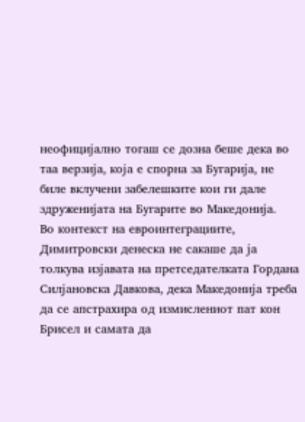неофицијално тогаш се дозна беше дека во таа верзија, која е спорна за Бугарија, не биле вклучени забелешките кои ги дале здруженијата на Бугарите во Македонија.
Во контекст на евроинтеграциите, Димитровски денеска не сакаше да ја толкува изјавата на претседателката Гордана Силјановска Давкова, дека Македонија треба да се апстрахира од измислениот пат кон Брисел и самата да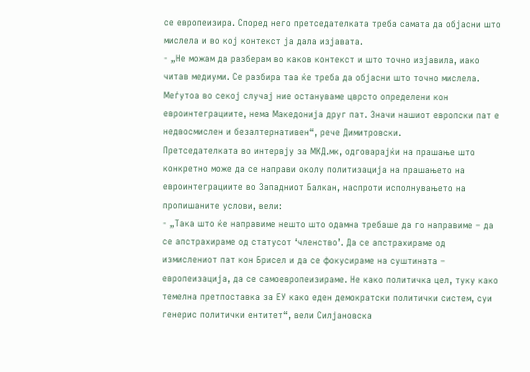се европеизира. Според него претседателката треба самата да објасни што мислела и во кој контекст ја дала изјавата.
- „Не можам да разберам во каков контекст и што точно изјавила, иако читав медиуми. Се разбира таа ќе треба да објасни што точно мислела. Меѓутоа во секој случај ние остануваме цврсто определени кон евроинтеграциите, нема Македонија друг пат. Значи нашиот европски пат е недвосмислен и безалтернативен“, рече Димитровски.
Претседателката во интервју за МКД.мк, одговарајќи на прашање што конкретно може да се направи околу политизација на прашањето на евроинтеграциите во Западниот Балкан, наспроти исполнувањето на пропишаните услови, вели:
- „Така што ќе направиме нешто што одамна требаше да го направиме – да се апстрахираме од статусот ‘членство’. Да се апстрахираме од измислениот пат кон Брисел и да се фокусираме на суштината – европеизација, да се самоевропеизираме. Не како политичка цел, туку како темелна претпоставка за ЕУ како еден демократски политички систем, суи генерис политички ентитет“, вели Силјановска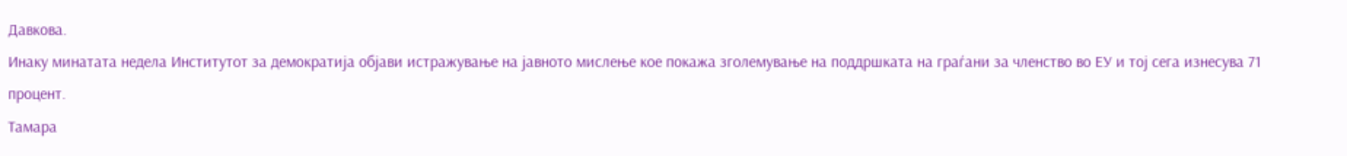Давкова.
Инаку минатата недела Институтот за демократија објави истражување на јавното мислење кое покажа зголемување на поддршката на граѓани за членство во ЕУ и тој сега изнесува 71 процент.
Тамара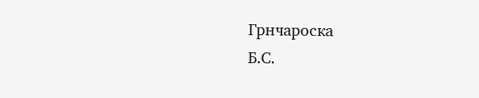Грнчароска
Б.С.